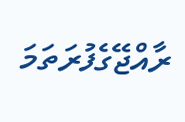ރާއްޖޭގެފުރަތަމަ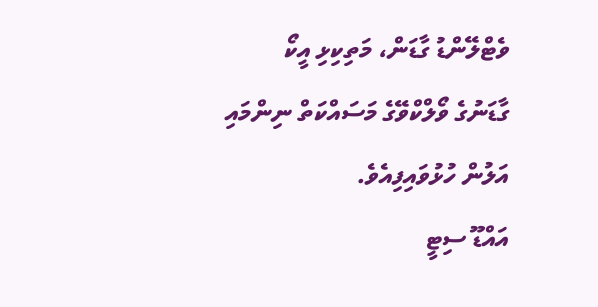ވެޓްލޭންޑު ގާޑަން، މަތިކިޅި އީކޯ ގާޑަނުގެ ވޯލްކްވޭގެ މަސައްކަތް ނިންމައި އަލުން ހުޅުވައިފިއެވެ.
އައްޑޫ ސިޓީ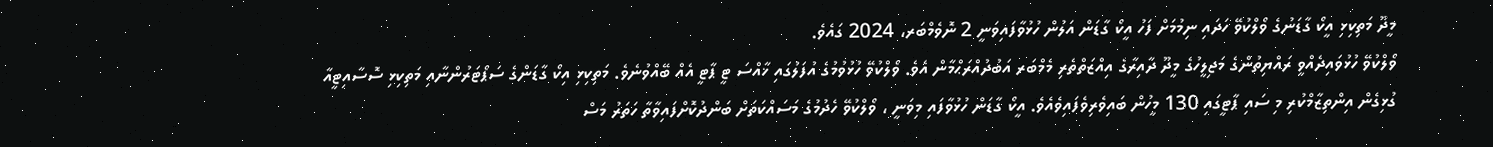މީދޫ މަތިކިޅި އީކޯ ގާޑަނުގެ ވޯލްކުވޭ ހަދައި ނިމުމަށް ފަހު އީކޯ ގާޑަން އަލުން ހުޅުވާފައިވަނީ 2 ނޮވެމްބަރ، 2024 ގައެވެ.
ވޯލްކުވޭ ހުޅުވައިދެއްވީ ރައްޔިތުންގެ މަޖިލީހުގެ މީދޫ ދާއިރާގެ އިއްޒަތްތެރި މެމްބަރ އަބުދުއްރަޙްމާން އެވެ. ވޯލްކުވޭ ހުޅުވުމުގެ އުފަލުގައި ޚާއްސަ ޓީ ޕާޓީ އެއް ބޭއްވުނެވެ. މަތިކިޅި އިކޯ ގާޑަންގެ ސަޕޯޓަރުންނާއި މަތިކިޅި ސޮސާއިޓީއާ ގުޅިގެން އިންތިޒާމްކުރި މި ސައި ޕާޓީގައި 130 މީހުން ބައިވެރިވެފައިވެއެވެ. އީކޯ ގާޑަން ހުޅުވާފައި މިވަނީ ، ވޯލްކުވޭ ހެދުމުގެ މަސައްކަތަށް ބަންދުކޮށްފައިވާތާ ހަތަރު މަސް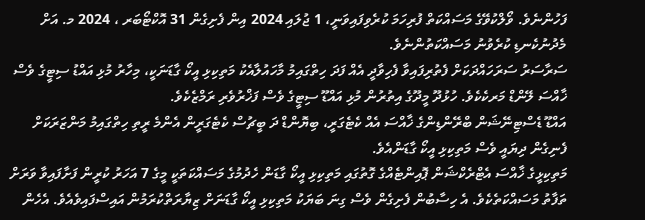ފަހުންނެވެ. ވޯލްކުވޭގެ މަސައްކަތް ފުރިހަމަ ކުރެވިފައިވަނީ، 1 ޖުލައި 2024 އިން ފެށިގެން 31 އޮކްޓޯބަރ ، 2024 މ. އަށް މެދުނުކެނޑި ކުރެވުނު މަސައްކަތުންނެވެ.
ސަރާސަރު ސަރަހައްދަކަށް ފެތުރިފައިވާ ފެހިވާދީ އެއް ފަދަ ހިތްގައިމު މާހައުލާއެކު މަތިކިޅި އީކޯ ގާޑަނަކީ، މިހާރު މުޅި އައްޑު ސިޓީގެ ވެސް ޚާއްސަ ލޭންޑް މަރކެކެވެ. ހުޅުދޫ މީދޫގެ އިތުރުން މުޅި އައްޑޫ ސިޓީގެ ވެސް ފަޚްރުވެރި ރަމްޒެކެވެ.
އައްޑޫ ޑެސްޓިނޭޝަން ބްރޭންޑިންގެ ޚާއްސަ އެއް ކެޓެގަރީ، ބިޔޮންޑް ދަ ބީޗުސް ކެޓެގަރީން އެންމެ ރީތި ހިތްގައިމު މަންޒަރަކަށް ފެނިގެން ދިޔައީ ވެސް މަތިކިޅި އީކޯ ގާޑަންއެވެ.
މަތިކިޅީގެ ޚާއްސަ އެޓްރެކްޝަން ޕޮއިންޓެއްގެ ގޮތުގައި މަތިކިޅި އީކޯ ގާޑަން ހެދުމުގެ މަސައްކަތަކީ މީގެ 7 އަހަރު ކުރީން ފަށާފައިވާ ވަރަށް ތަފާތު މަސައްކަތެކެވެ. އެ ހިސާބުން ފެށިގެން ވެސް ގިނަ ބަޔަކު މަތިކިޅި އީކޯ ގާޑަނަށް ޒިޔާރަތްކުރަމުން އައިސްފައިވެއެވެ. އެހެން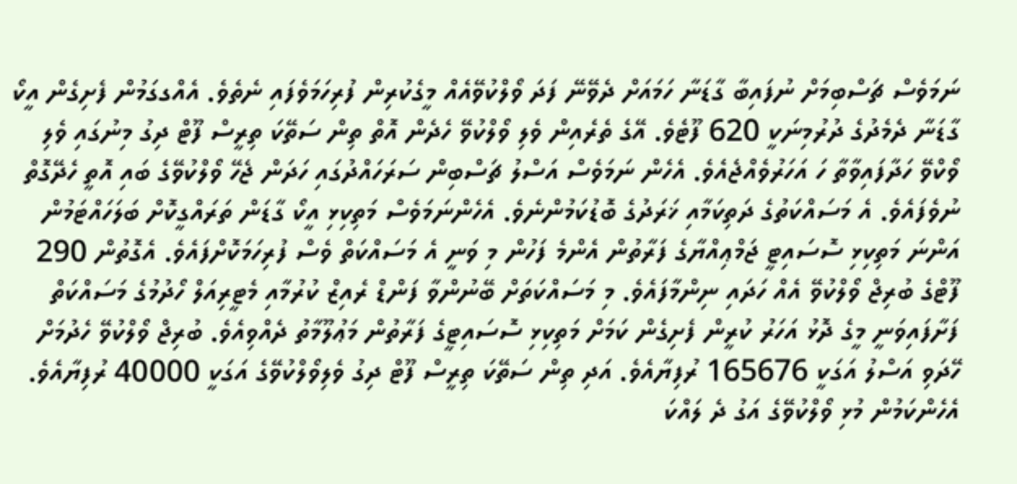ނަމަވެސް ޗަސްބިމަށް ނުފައިބާ ގާޑަނާ ހަމައަށް ދެވޭނޭ ފަދަ ވޯލްކުވޭއެއް މީގެކުރިން ފުރިހަމަވެފައި ނެތެވެ. އެއްގގަމުން ފެށިގެން އީކޯ ގާޑަނާ ދެމެދުގެ ދުރުމިނަކީ 620 ފޫޓެވެ. އޭގެ ތެރެއިން ވެލި ވޯލްކުވޭ ހެދެން އޮތް ތިން ސަތޭކަ ތިރީސް ފޫޓް ދިގު މިނުގައި ވެލި ވޯކްވޭ ހަދާފައިވާތާ ހަ އަހަރުވެއްޖެއެވެ. އެހެން ނަމަވެސް އަސްލު ޗަސްބިން ސަރަހައްދުގައި ހަދަން ޖެހޭ ވޯލްކުވޭގެ ބައި އޮތީ ހެދޭގޮތް ނުވެފައެވެ. އެ މަސައްކަތުގެ ދަތިކަމާއި ޚަރަދުގެ ބޮޑުކަމުންނެވެ. އެހެންނަމަވެސް މަތިކިޅި އީކޯ ގާޑަން ތަރައްގީކޮށް ބަލަހައްޓަމުން އަންނަ މަތިކިޅި ސޮސައިޓީ ޖަމްޢިއްޔާގެ ފަރާތުން އެންމެ ފަހުން މި ވަނީ އެ މަސައްކަތް ވެސް ފުރިހަމަކޮށްފައެވެ. އެގޮތުން 290 ފޫޓްގެ ބުރިޖް ވޯލްކުވޭ އެއް ހަދައި ނިންމާފައެވެ. މި މަސައްކަތަށް ބޭނުންވާ ފަންޑް ރެއިޒް ކުރުމާއި މެޓީރިއަލް ހޯދުމުގެ މަސައްކަތް ފަށާފައިވަނީ މީގެ ދޮޅު އަހަރު ކުރީން ފެށިގެން ކަމަށް މަތިކިޅި ސޮސައިޓީގެ ފަރާތުން މަޢުލޫމާތު ދެއްވިއެވެ. ބުރިޖް ވޯލްކުވޭ ހެދުމަށް ހޭދަވި އަސްލު އަގަކީ 165676 ރުފިޔާއެވެ. އަދި ތިން ސަތޭކަ ތިރީސް ފޫޓް ދިގު ވެލިވޯލްކުވޭގެ އަގަކީ 40000 ރުފިޔާއެވެ. އެހެންކަމުން މުޅި ވޯލްކުވޭގެ އަގު ދެ ލައްކަ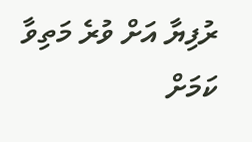ރުފިޔާ އަށް ވުރެ މަތިވާ ކަމަށް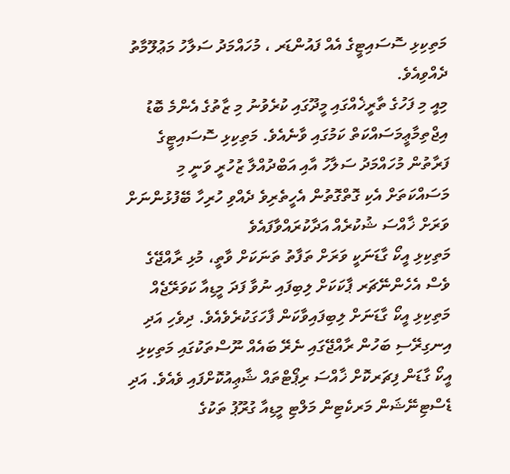މަތިކިޅި ސޮސައިޓީގެ އެއް ފައުންޑަރ ، މުހައްމަދު ސަލާހު މަޢުލޫމާތު ދެއްވިއެވެ.
މިއީ މި ފަހުގެ ތާރީޚެއްގައި މީދޫގައި ކުރެވުނު މި ޒާތުގެ އެންމެ ބޮޑު އިޖްތިމާޢީމަސައްކަތް ކަމުގައި ވާނެއެވެ. މަތިކިޅި ސޮސައިޓީގެ ފަރާތުން މުހައްމަދު ސަލާހު އާއި އަބްދުއްލާ ޒުހުރީ ވަނީ މި މަސައްކަތަށް އެކި ގޮތްގޮތުން އެހީތެރިވެ ދެއްވި ހުރިހާ ބޭފުޅުންނަށް ވަރަށް ޚާއްސަ ޝުކުރެއް އަދާކުރައްވާފައެވެ
މަތިކިޅި އީކޯ ގާޑަނަކީ ވަރަށް ތަފާތު ތަނަކަށް ވާތީ، މުޅި ރާއްޖޭގެ ވެސް އެހެންނޭޗަރ ޕާކަކަށް ލިބިފައި ނުވާ ފަދަ މީޑިއާ ކަވަރޭޖެއް މަތިކިޅި އީކޯ ގާޑަނަށް ލިބިފައިވާކަން ފާހަގަކުރެވެއެވެ. ދިވެހި އަދި އިނގިރޭސި ބަހުން ރާއްޖޭގައި ނެރޭ ބައެއް ނޫސްތަކުގައި މަތިކިޅި އީކޯ ގާޑަން ފިޗަރކޮށް ޚާއްސަ ރިޕޯޓްތައް ޝާޢިއުކޮށްފައި ވެއެވެ. އަދި ޑެސްޓިނޭޝަން މަރކެޓިން މަލްޓި މީޑިއާ ގުރޫޕު ތަކުގެ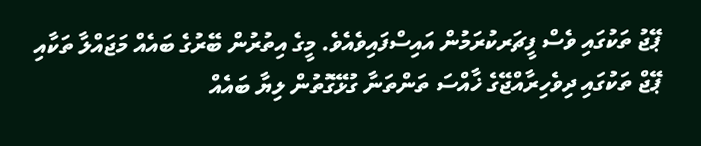ޕޭޖު ތަކުގައި ވެސް ފީޗަރކުރަމުން އައިސްފައިވެއެވެ. މީގެ އިތުރުން ބޭރުގެ ބައެއް މަޖައްލާ ތަކާއި ޕޭޖް ތަކުގައި ދިވެހިރާއްޖޭގެ ޚާއްސަ ތަންތަނާ ގުޅޭގޮތުން ލިޔާ ބައެއް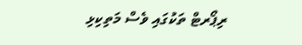ރިޕޯރޓް ތަކުގައި ވެސް މަތިކިޅި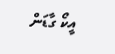އީކޯ ގާޑަން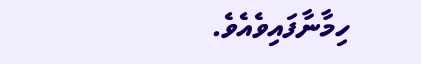ހިމާނާފައިވެއެވެ.